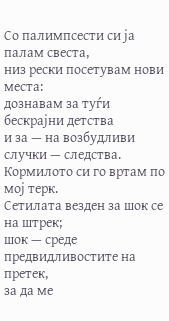Со палимпсести си ја палам свеста,
низ рески посетувам нови места:
дознавам за туѓи бескрајни детства
и за — на возбудливи случки — следства.
Кормилото си го вртам по мој терк.
Сетилата везден за шок се на штрек;
шок — среде предвидливостите на претек,
за да ме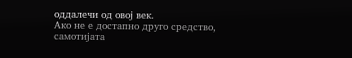оддалечи од овој век.
Ако не е достапно друго средство,
самотијата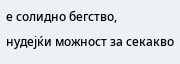е солидно бегство,
нудејќи можност за секакво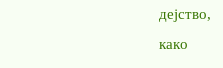дејство,
како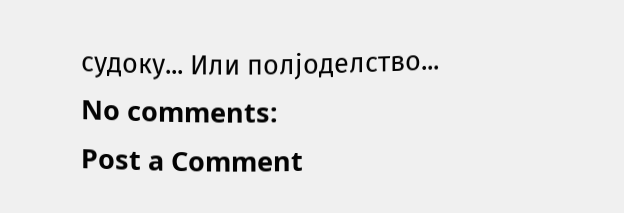судоку... Или полјоделство...
No comments:
Post a Comment